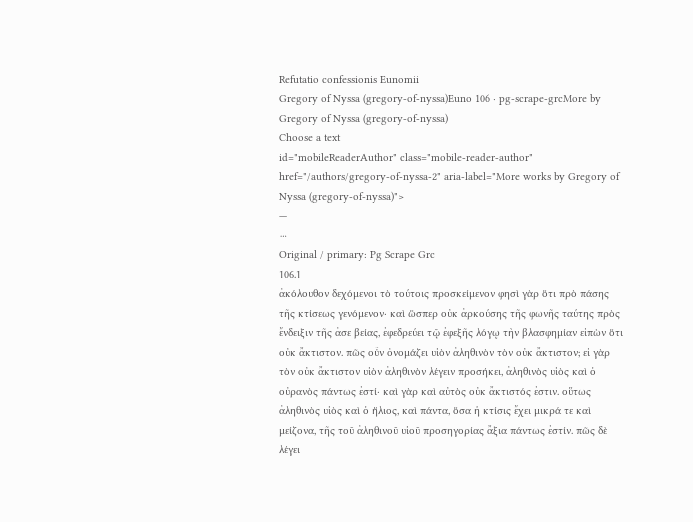Refutatio confessionis Eunomii
Gregory of Nyssa (gregory-of-nyssa)Euno 106 · pg-scrape-grcMore by Gregory of Nyssa (gregory-of-nyssa)
Choose a text
id="mobileReaderAuthor" class="mobile-reader-author" href="/authors/gregory-of-nyssa-2" aria-label="More works by Gregory of Nyssa (gregory-of-nyssa)">
—
⋯
Original / primary: Pg Scrape Grc
106.1
ἀκόλουθον δεχόμενοι τὸ τούτοις προσκείμενον φησὶ γὰρ ὅτι πρὸ πάσης τῆς κτίσεως γενόμενον· καὶ ὥσπερ οὐκ ἀρκούσης τῆς φωνῆς ταύτης πρὸς ἔνδειξιν τῆς ἀσε βείας, ἐφεδρεύει τῷ ἐφεξῆς λόγῳ τὴν βλασφημίαν εἰπὼν ὅτι οὐκ ἄκτιστον. πῶς οὖν ὀνομάζει υἱὸν ἀληθινὸν τὸν οὐκ ἄκτιστον; εἰ γὰρ τὸν οὐκ ἄκτιστον υἱὸν ἀληθινὸν λέγειν προσήκει, ἀληθινὸς υἱὸς καὶ ὁ οὐρανὸς πάντως ἐστί· καὶ γὰρ καὶ αὐτὸς οὐκ ἄκτιστός ἐστιν. οὕτως ἀληθινὸς υἱὸς καὶ ὁ ἥλιος, καὶ πάντα, ὅσα ἡ κτίσις ἔχει μικρά τε καὶ μείζονα, τῆς τοῦ ἀληθινοῦ υἱοῦ προσηγορίας ἄξια πάντως ἐστίν. πῶς δὲ λέγει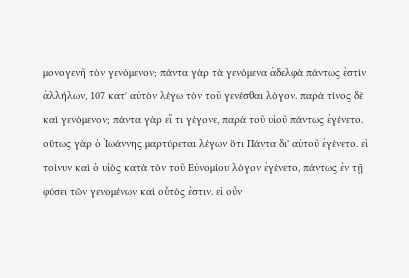μονογενῆ τὸν γενόμενον; πάντα γὰρ τὰ γενόμενα ἀδελφὰ πάντως ἐστὶν ἀλλήλων, 107 κατ' αὐτὸν λέγω τὸν τοῦ γενέσθαι λόγον. παρὰ τίνος δὲ καὶ γενόμενον; πάντα γὰρ εἴ τι γέγονε, παρὰ τοῦ υἱοῦ πάντως ἐγένετο. οὕτως γὰρ ὁ Ἰωάννης μαρτύρεται λέγων ὅτι Πάντα δι' αὐτοῦ ἐγένετο. εἰ τοίνυν καὶ ὁ υἱὸς κατὰ τὸν τοῦ Εὐνομίου λόγον ἐγένετο, πάντως ἐν τῇ φύσει τῶν γενομένων καὶ οὗτός ἐστιν. εἰ οὖν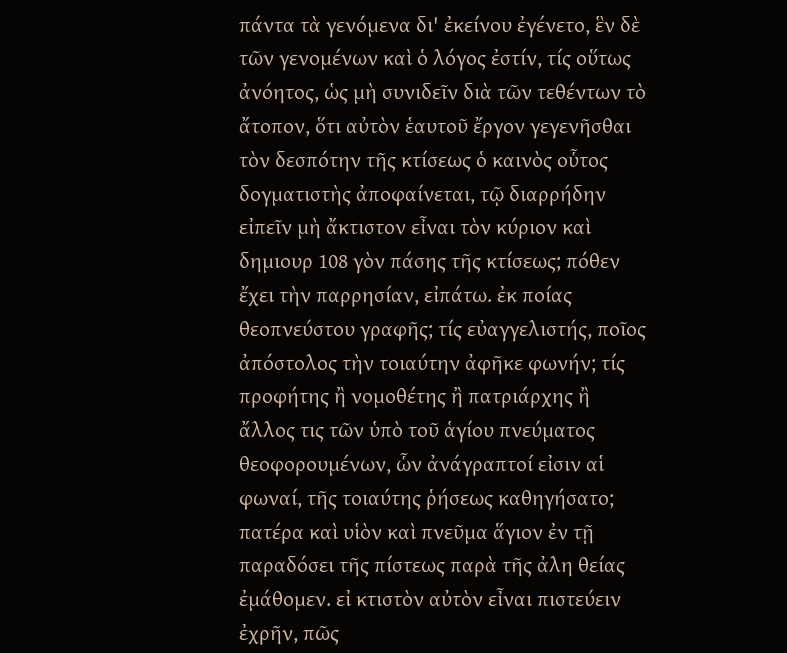πάντα τὰ γενόμενα δι' ἐκείνου ἐγένετο, ἓν δὲ τῶν γενομένων καὶ ὁ λόγος ἐστίν, τίς οὕτως ἀνόητος, ὡς μὴ συνιδεῖν διὰ τῶν τεθέντων τὸ ἄτοπον, ὅτι αὐτὸν ἑαυτοῦ ἔργον γεγενῆσθαι τὸν δεσπότην τῆς κτίσεως ὁ καινὸς οὗτος δογματιστὴς ἀποφαίνεται, τῷ διαρρήδην εἰπεῖν μὴ ἄκτιστον εἶναι τὸν κύριον καὶ δημιουρ 108 γὸν πάσης τῆς κτίσεως; πόθεν ἔχει τὴν παρρησίαν, εἰπάτω. ἐκ ποίας θεοπνεύστου γραφῆς; τίς εὐαγγελιστής, ποῖος ἀπόστολος τὴν τοιαύτην ἀφῆκε φωνήν; τίς προφήτης ἢ νομοθέτης ἢ πατριάρχης ἢ ἄλλος τις τῶν ὑπὸ τοῦ ἁγίου πνεύματος θεοφορουμένων, ὧν ἀνάγραπτοί εἰσιν αἱ φωναί, τῆς τοιαύτης ῥήσεως καθηγήσατο; πατέρα καὶ υἱὸν καὶ πνεῦμα ἅγιον ἐν τῇ παραδόσει τῆς πίστεως παρὰ τῆς ἀλη θείας ἐμάθομεν. εἰ κτιστὸν αὐτὸν εἶναι πιστεύειν ἐχρῆν, πῶς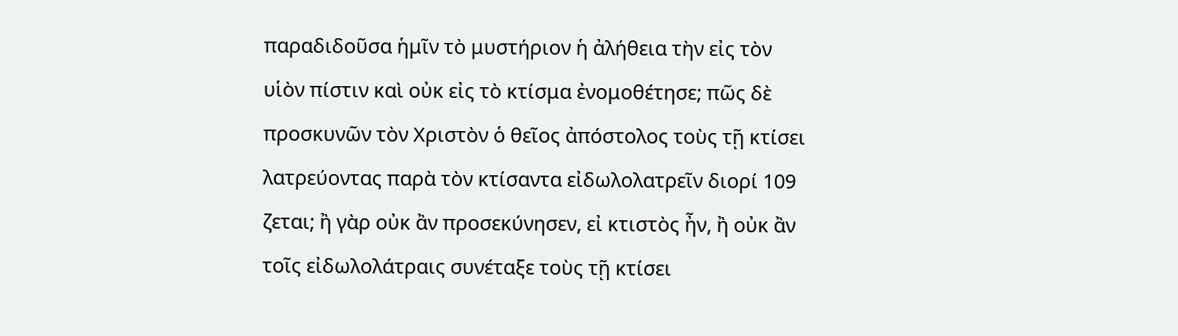παραδιδοῦσα ἡμῖν τὸ μυστήριον ἡ ἀλήθεια τὴν εἰς τὸν υἱὸν πίστιν καὶ οὐκ εἰς τὸ κτίσμα ἐνομοθέτησε; πῶς δὲ προσκυνῶν τὸν Χριστὸν ὁ θεῖος ἀπόστολος τοὺς τῇ κτίσει λατρεύοντας παρὰ τὸν κτίσαντα εἰδωλολατρεῖν διορί 109 ζεται; ἢ γὰρ οὐκ ἂν προσεκύνησεν, εἰ κτιστὸς ἦν, ἢ οὐκ ἂν τοῖς εἰδωλολάτραις συνέταξε τοὺς τῇ κτίσει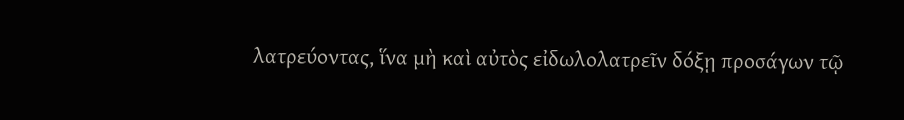λατρεύοντας, ἵνα μὴ καὶ αὐτὸς εἰδωλολατρεῖν δόξῃ προσάγων τῷ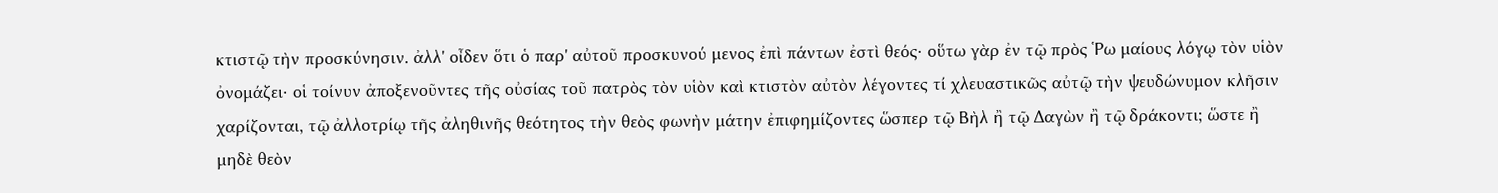κτιστῷ τὴν προσκύνησιν. ἀλλ' οἶδεν ὅτι ὁ παρ' αὐτοῦ προσκυνού μενος ἐπὶ πάντων ἐστὶ θεός· οὕτω γὰρ ἐν τῷ πρὸς Ῥω μαίους λόγῳ τὸν υἱὸν ὀνομάζει· οἱ τοίνυν ἀποξενοῦντες τῆς οὐσίας τοῦ πατρὸς τὸν υἱὸν καὶ κτιστὸν αὐτὸν λέγοντες τί χλευαστικῶς αὐτῷ τὴν ψευδώνυμον κλῆσιν χαρίζονται, τῷ ἀλλοτρίῳ τῆς ἀληθινῆς θεότητος τὴν θεὸς φωνὴν μάτην ἐπιφημίζοντες ὥσπερ τῷ Βὴλ ἢ τῷ Δαγὼν ἢ τῷ δράκοντι; ὥστε ἢ μηδὲ θεὸν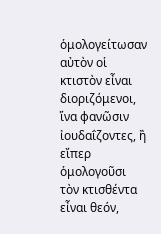ὁμολογείτωσαν αὐτὸν οἱ κτιστὸν εἶναι διοριζόμενοι, ἵνα φανῶσιν ἰουδαΐζοντες, ἢ εἴπερ ὁμολογοῦσι τὸν κτισθέντα εἶναι θεόν,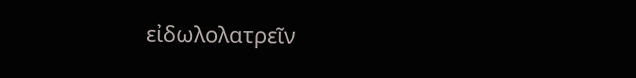εἰδωλολατρεῖν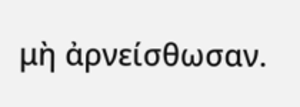μὴ ἀρνείσθωσαν.